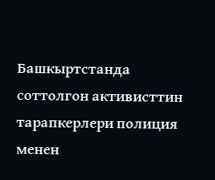Башкыртстанда соттолгон активисттин тарапкерлери полиция менен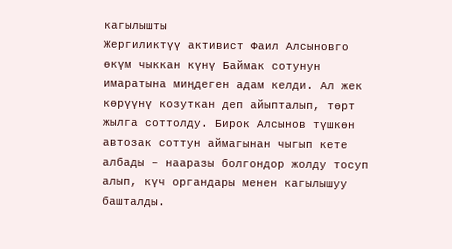кагылышты
Жергиликтүү активист Фаил Алсыновго өкүм чыккан күнү Баймак сотунун имаратына миңдеген адам келди. Ал жек көрүүнү козуткан деп айыпталып, төрт жылга соттолду. Бирок Алсынов түшкөн автозак соттун аймагынан чыгып кете албады – нааразы болгондор жолду тосуп алып, күч органдары менен кагылышуу башталды.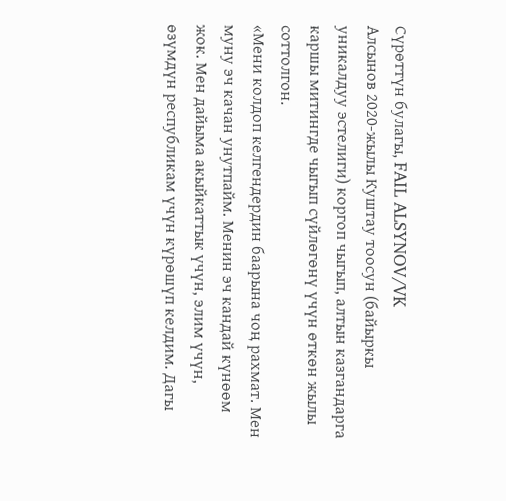Сүрөттүн булагы, FAIL ALSYNOV/VK
Алсынов 2020-жылы Куштау тоосун (байыркы уникалдуу эстелиги) коргоп чыгып, алтын казгандарга каршы митингде чыгып сүйлөгөнү үчүн өткөн жылы соттолгон.
«Мени колдоп келгендердин баарына чоң рахмат. Мен муну эч качан унутпайм. Менин эч кандай күнөөм жок. Мен дайыма акыйкаттык үчүн, элим үчүн, өзүмдүн республикам үчүн күрөшүп келдим. Дагы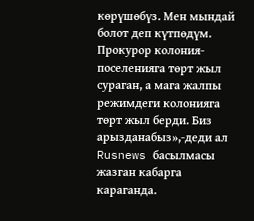көрүшөбүз. Мен мындай болот деп күтпөдүм. Прокурор колония-поселенияга төрт жыл сураган, а мага жалпы режимдеги колонияга төрт жыл берди. Биз арызданабыз»,-деди ал Rusnews басылмасы жазган кабарга караганда.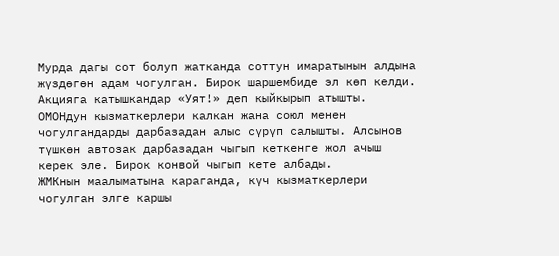Мурда дагы сот болуп жатканда соттун имаратынын алдына жүздөгөн адам чогулган. Бирок шаршембиде эл көп келди. Акцияга катышкандар «Уят!» деп кыйкырып атышты.
ОМОНдун кызматкерлери калкан жана союл менен чогулгандарды дарбазадан алыс сүрүп салышты. Алсынов түшкөн автозак дарбазадан чыгып кеткенге жол ачыш керек эле. Бирок конвой чыгып кете албады.
ЖМКнын маалыматына караганда, күч кызматкерлери чогулган элге каршы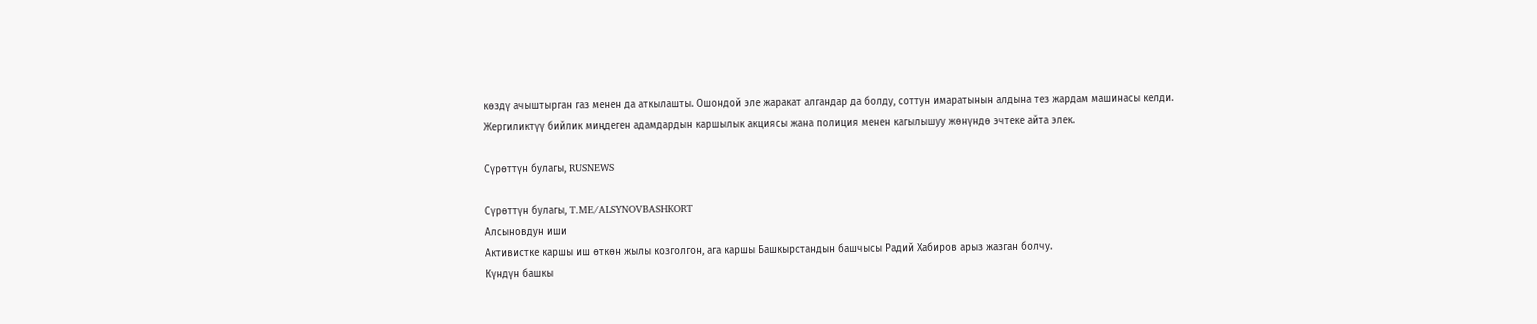көздү ачыштырган газ менен да аткылашты. Ошондой эле жаракат алгандар да болду, соттун имаратынын алдына тез жардам машинасы келди.
Жергиликтүү бийлик миңдеген адамдардын каршылык акциясы жана полиция менен кагылышуу жөнүндө эчтеке айта элек.

Сүрөттүн булагы, RUSNEWS

Сүрөттүн булагы, T.ME/ALSYNOVBASHKORT
Алсыновдун иши
Активистке каршы иш өткөн жылы козголгон, ага каршы Башкырстандын башчысы Радий Хабиров арыз жазган болчу.
Күндүн башкы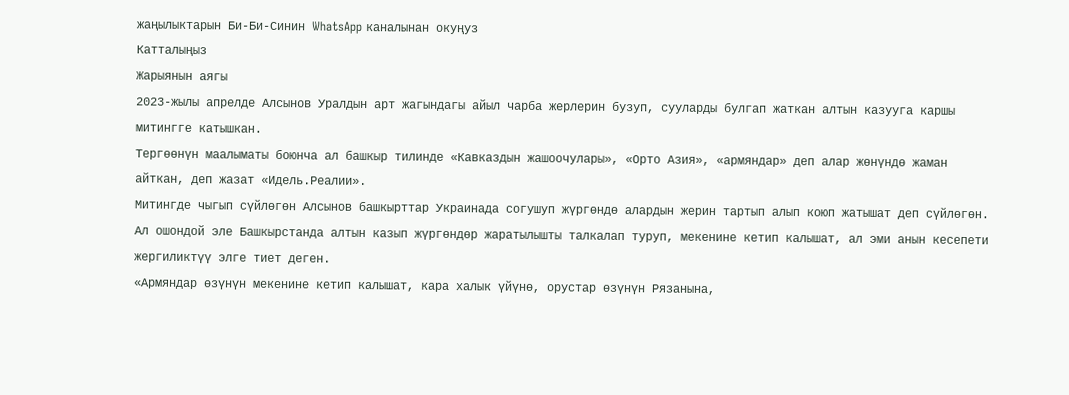жаңылыктарын Би-Би-Синин WhatsApp каналынан окуңуз
Катталыңыз
Жарыянын аягы
2023-жылы апрелде Алсынов Уралдын арт жагындагы айыл чарба жерлерин бузуп, сууларды булгап жаткан алтын казууга каршы митингге катышкан.
Тергөөнүн маалыматы боюнча ал башкыр тилинде «Кавказдын жашоочулары», «Орто Азия», «армяндар» деп алар жөнүндө жаман айткан, деп жазат «Идель.Реалии».
Митингде чыгып сүйлөгөн Алсынов башкырттар Украинада согушуп жүргөндө алардын жерин тартып алып коюп жатышат деп сүйлөгөн.
Ал ошондой эле Башкырстанда алтын казып жүргөндөр жаратылышты талкалап туруп, мекенине кетип калышат, ал эми анын кесепети жергиликтүү элге тиет деген.
«Армяндар өзүнүн мекенине кетип калышат, кара халык үйүнө, орустар өзүнүн Рязанына,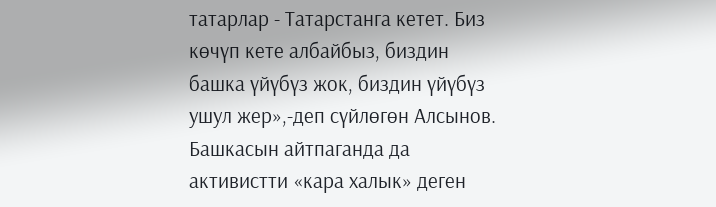татарлар - Татарстанга кетет. Биз көчүп кете албайбыз, биздин башка үйүбүз жок, биздин үйүбүз ушул жер»,-деп сүйлөгөн Алсынов.
Башкасын айтпаганда да активистти «кара халык» деген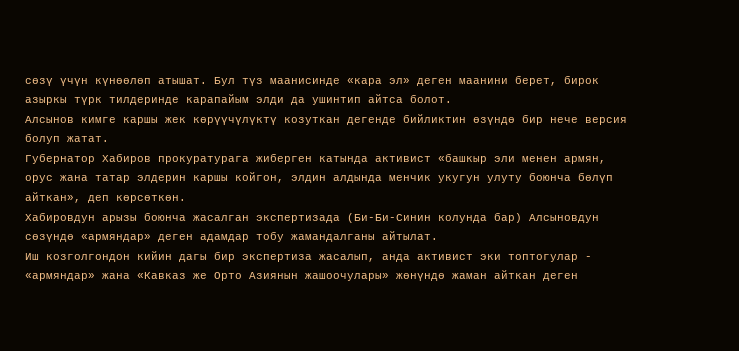сөзү үчүн күнөөлөп атышат. Бул түз маанисинде «кара эл» деген маанини берет, бирок азыркы түрк тилдеринде карапайым элди да ушинтип айтса болот.
Алсынов кимге каршы жек көрүүчүлүктү козуткан дегенде бийликтин өзүндө бир нече версия болуп жатат.
Губернатор Хабиров прокуратурага жиберген катында активист «башкыр эли менен армян, орус жана татар элдерин каршы койгон, элдин алдында менчик укугун улуту боюнча бөлүп айткан», деп көрсөткөн.
Хабировдун арызы боюнча жасалган экспертизада (Би-Би-Синин колунда бар) Алсыновдун сөзүндө «армяндар» деген адамдар тобу жамандалганы айтылат.
Иш козголгондон кийин дагы бир экспертиза жасалып, анда активист эки топтогулар - «армяндар» жана «Кавказ же Орто Азиянын жашоочулары» жөнүндө жаман айткан деген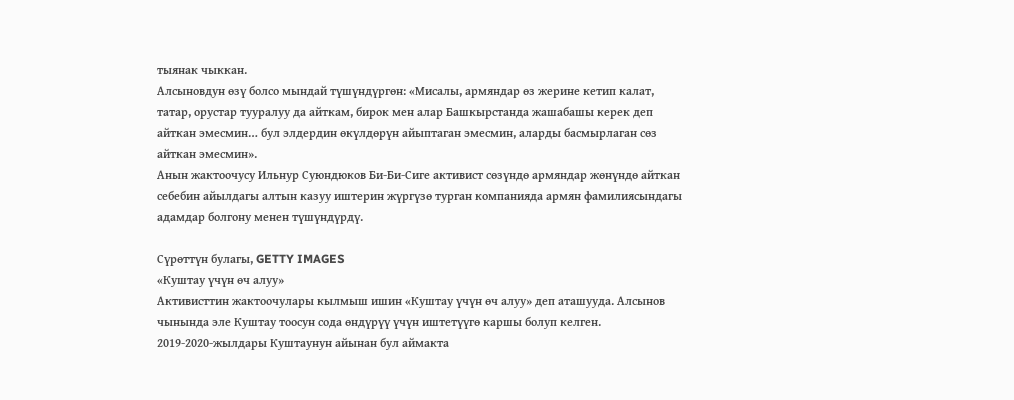тыянак чыккан.
Алсыновдун өзү болсо мындай түшүндүргөн: «Мисалы, армяндар өз жерине кетип калат, татар, орустар тууралуу да айткам, бирок мен алар Башкырстанда жашабашы керек деп айткан эмесмин… бул элдердин өкүлдөрүн айыптаган эмесмин, аларды басмырлаган сөз айткан эмесмин».
Анын жактоочусу Ильнур Суюндюков Би-Би-Сиге активист сөзүндө армяндар жөнүндө айткан себебин айылдагы алтын казуу иштерин жүргүзө турган компанияда армян фамилиясындагы адамдар болгону менен түшүндүрдү.

Сүрөттүн булагы, GETTY IMAGES
«Куштау үчүн өч алуу»
Активисттин жактоочулары кылмыш ишин «Куштау үчүн өч алуу» деп аташууда. Алсынов чынында эле Куштау тоосун сода өндүрүү үчүн иштетүүгө каршы болуп келген.
2019-2020-жылдары Куштаунун айынан бул аймакта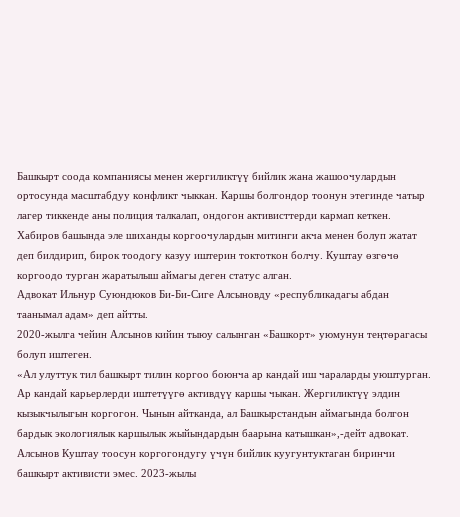Башкырт соода компаниясы менен жергиликтүү бийлик жана жашоочулардын ортосунда масштабдуу конфликт чыккан. Каршы болгондор тоонун этегинде чатыр лагер тиккенде аны полиция талкалап, ондогон активисттерди кармап кеткен.
Хабиров башында эле шиханды коргоочулардын митинги акча менен болуп жатат деп билдирип, бирок тоодогу казуу иштерин токтоткон болчу. Куштау өзгөчө коргоодо турган жаратылыш аймагы деген статус алган.
Адвокат Ильнур Суюндюков Би-Би-Сиге Алсыновду «республикадагы абдан таанымал адам» деп айтты.
2020-жылга чейин Алсынов кийин тыюу салынган «Башкорт» уюмунун теңтөрагасы болуп иштеген.
«Ал улуттук тил башкырт тилин коргоо боюнча ар кандай иш чараларды уюштурган. Ар кандай карьерлерди иштетүүгө активдүү каршы чыкан. Жергиликтүү элдин кызыкчылыгын коргогон. Чынын айтканда, ал Башкырстандын аймагында болгон бардык экологиялык каршылык жыйындардын баарына катышкан»,-дейт адвокат.
Алсынов Куштау тоосун коргогондугу үчүн бийлик куугунтуктаган биринчи башкырт активисти эмес. 2023-жылы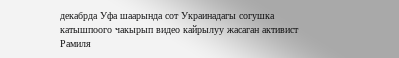декабрда Уфа шаарында сот Украинадагы согушка катышпоого чакырып видео кайрылуу жасаган активист Рамиля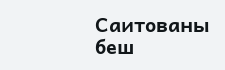Саитованы беш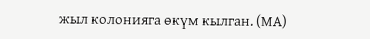жыл колонияга өкүм кылган. (МА)